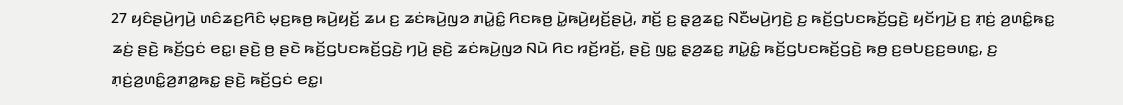27 ꤟꤢꤨꤔꤣꤧ꤬ꤚꤣꤧ꤬ ꤛꤢꤨꤘꤢ꤬ꤖꤢꤨ ꤗ꤫ꤢ꤬ꤒꤥ꤬ ꤒꤣꤧ꤬ꤟꤢꤩ꤬ ꤘꤣ ꤢ꤬ ꤘꤢꤦꤒꤣꤧ꤬ꤜꤤ ꤊꤣꤧ꤭ꤢꤨ꤭ ꤖꤢꤒꤥ꤬ ꤣꤧ꤭ꤒꤣꤧ꤬ꤟꤢꤩ꤬ꤔꤣꤧ꤬, ꤊꤢꤩ꤬ ꤢ꤬ ꤔ꤫ꤤ꤬ꤘꤢ꤭ ꤡꤢꤪꤗꤣꤧ꤬ꤚꤢꤧ꤬ ꤢ꤬ ꤒꤢꤩ꤬ꤞꤝꤢꤒꤢꤩ꤬ꤞꤢꤧ꤬ ꤟꤢꤩꤚꤣꤧ꤬ ꤢ꤬ ꤊ꤫ꤢꤦ꤬ ꤤ꤬ꤛꤢꤨ꤭ꤒꤢ꤭ ꤘꤢꤦ꤬ ꤔꤢꤧ꤬ ꤒꤢꤩ꤬ꤞꤢꤦ ꤕꤢ꤭꤯ ꤔꤢꤧ꤬ ꤥ꤬ ꤔꤢꤧ ꤒꤢꤩ꤬ꤞꤝꤢꤒꤢꤩ꤬ꤞꤢꤧ꤬ ꤚꤣꤧ꤬ ꤔꤢꤧ꤬ ꤘꤢꤦꤒꤣꤧ꤬ꤜꤤ ꤡꤣꤧ ꤖꤢ ꤙꤢꤩ꤬ꤙꤢꤩ꤬, ꤔꤢꤧ꤬ ꤜꤢ꤭ ꤔ꤫ꤤ꤬ꤘꤢ꤭ ꤊꤣꤧ꤭ꤢꤨ꤭ ꤒꤢꤩ꤬ꤞꤝꤢꤒꤢꤩ꤬ꤞꤢꤧ꤬ ꤒꤥ꤬ ꤢ꤬ꤋꤝꤢ꤬ꤢ꤬ꤋꤛꤢ꤭, ꤢ꤬ ꤊ꤫ꤢꤦ꤬ꤤ꤬ꤛꤢꤨ꤭ꤤ꤬ꤊꤤ꤭ꤒꤢ꤭ ꤔꤢꤧ꤬ ꤒꤢꤩ꤬ꤞꤢꤦ ꤕꤢ꤭꤯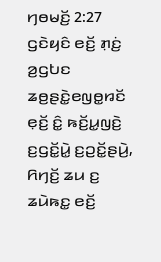ꤚꤥꤗꤢꤩ꤬ 2:27
ꤞꤢꤧꤟꤢꤨ ꤕꤢꤩ꤬ ꤊ꤫ꤢꤦ꤬ ꤤ꤬ꤞꤝꤢ ꤘꤥ꤬ꤔꤢꤧ꤭ꤕꤜꤥ꤭ꤙꤢꤩ ꤕ꤫ꤢꤩ꤬ ꤢꤨ꤭ ꤒꤢꤩ꤬ꤣ꤭ꤜꤢꤧ꤬ ꤢ꤬ꤞꤢꤩ꤭ꤣꤧ꤭ ꤢ꤬ꤑꤢꤩ꤭ꤔꤣꤧ꤬, ꤖꤚꤢꤩ꤬ ꤘꤣ ꤢ꤬ ꤘꤣꤧꤒꤢ꤭ ꤕꤢꤩ꤬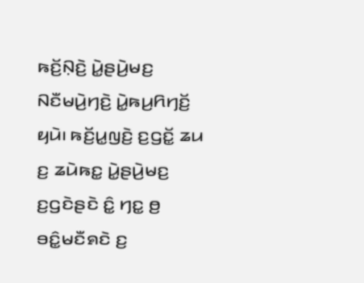ꤒꤢꤩ꤬ꤡ꤫ꤢꤧ꤬ ꤣꤧ꤭ꤔꤣꤧ꤬ꤗꤢ꤬ ꤡꤢꤪꤗꤣꤧ꤬ꤚꤢꤧ꤬ ꤣꤧ꤭ꤒꤣ꤬ꤖꤚꤢꤩ꤬ ꤟꤣꤧ꤯ ꤒꤢꤩ꤬ꤣ꤭ꤜꤢꤧ꤬ ꤢ꤬ꤞꤢꤩ꤭ ꤘꤣ ꤢ꤬ ꤘꤣꤧꤒꤢ꤭ ꤣꤧ꤭ꤔꤣꤧ꤬ꤗꤢ꤬ ꤢ꤬ꤞꤢꤧꤔꤢꤧ ꤢꤨ꤭ ꤚꤢ꤭ ꤥ꤬ ꤋꤢꤨ꤭ꤗꤢꤪꤎꤢꤧ ꤢ꤬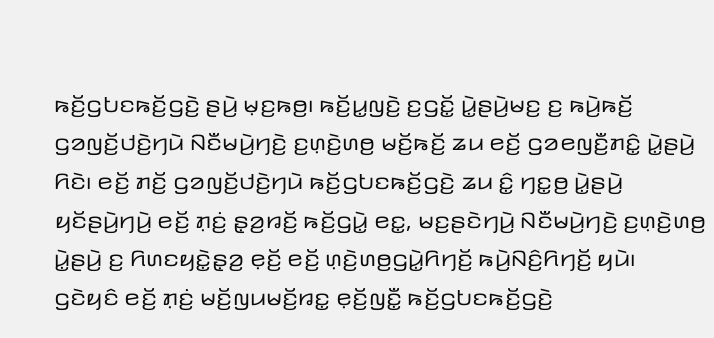ꤒꤢꤩ꤬ꤞꤝꤢꤒꤢꤩ꤬ꤞꤢꤧ꤬ ꤔꤣꤧ꤬ ꤗ꤫ꤢ꤬ꤒꤥ꤬꤯ ꤒꤢꤩ꤬ꤣ꤭ꤜꤢꤧ꤬ ꤢ꤬ꤞꤢꤩ꤭ ꤣꤧ꤭ꤔꤣꤧ꤬ꤗꤢ꤬ ꤢ꤬ ꤒꤣꤧ꤬ꤒꤢꤩ꤬ ꤞꤤꤜꤢꤩ꤬ꤓꤢꤧ꤬ꤚꤣꤧ ꤡꤢꤪꤗꤣꤧ꤬ꤚꤢꤧ꤬ ꤢ꤬ꤛ꤫ꤢꤧ꤬ꤛꤥ꤬ ꤗꤢꤩ꤬ꤒꤢꤩ꤬ ꤘꤣ ꤕꤢꤩ꤬ ꤞꤤꤕꤜꤢꤪ꤬ꤊꤢꤨ꤭ ꤣꤧ꤭ꤔꤣꤧ꤬ ꤖꤢꤧ꤯ ꤕꤢꤩ꤬ ꤊꤢꤩ꤬ ꤞꤤꤜꤢꤩ꤬ꤓꤢꤧ꤬ꤚꤣꤧ ꤒꤢꤩ꤬ꤞꤝꤢꤒꤢꤩ꤬ꤞꤢꤧ꤬ ꤘꤣ ꤢꤨ꤭ ꤚꤢ꤭ꤥ꤬ ꤣꤧ꤭ꤔꤣꤧ꤬ ꤟꤢꤩꤔꤣꤧ꤬ꤚꤣꤧ꤬ ꤕꤢꤩ꤬ ꤊ꤫ꤢꤦ꤬ ꤔ꤫ꤤ꤬ꤙꤢꤩ꤬ ꤒꤢꤩ꤬ꤞꤣꤧ꤭ ꤕꤢ꤭, ꤗꤢ꤬ꤔꤢꤧꤚꤣꤧ꤬ ꤡꤢꤪꤗꤣꤧ꤬ꤚꤢꤧ꤬ ꤢ꤬ꤛ꤫ꤢꤧ꤬ꤛꤥ꤬ ꤣꤧ꤭ꤔꤣꤧ꤬ ꤢ꤬ ꤖꤛꤢꤟꤢꤧ꤭ꤔ꤫ꤤ꤬ ꤕ꤫ꤢꤩ꤬ ꤕꤢꤩ꤬ ꤛ꤫ꤢꤧ꤬ꤛꤥ꤬ꤞꤣꤧ꤭ꤖꤚꤢꤩ꤬ ꤒꤣꤧ꤬ꤡꤢꤨ꤬ꤖꤚꤢꤩ꤬ ꤟꤣꤧ꤯
ꤞꤢꤧꤟꤢꤨ ꤕꤢꤩ꤬ ꤊ꤫ꤢꤦ꤬ ꤗꤢꤩ꤬ꤜꤣꤗꤢꤩ꤬ꤙꤢ꤭ ꤕ꤫ꤢꤩ꤬ꤜꤢꤪ꤭ ꤒꤢꤩ꤬ꤞꤝꤢꤒꤢꤩ꤬ꤞꤢꤧ꤬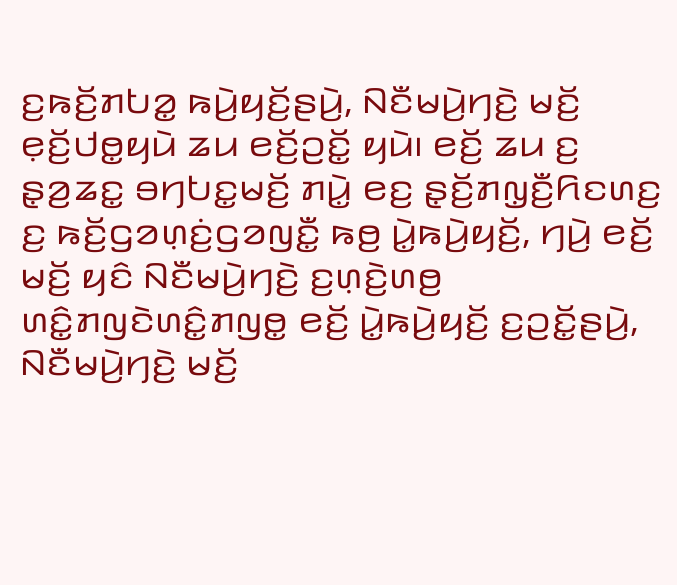ꤢ꤬ꤒꤢꤩ꤬ꤊꤝꤤ꤭ ꤒꤣꤧ꤬ꤟꤢꤩ꤬ꤔꤣꤧ꤬, ꤡꤢꤪꤗꤣꤧ꤬ꤚꤢꤧ꤬ ꤗꤢꤩ꤬ ꤕ꤫ꤢꤩ꤬ꤓꤥ꤭ꤟꤣꤧ ꤘꤣ ꤕꤢꤩ꤬ꤑꤢꤩ꤭ ꤟꤣꤧ꤯ ꤕꤢꤩ꤬ ꤘꤣ ꤢ꤬ ꤔ꤫ꤤ꤬ꤘꤢ꤭ ꤋꤚꤝꤢ꤭ꤗꤢꤩ꤬ ꤊꤣꤧ꤭ ꤕꤢ꤬ ꤔ꤫ꤢꤩ꤬ꤊꤜ꤫ꤢꤪ꤬ꤖꤢꤛꤢ꤬ ꤢ꤬ ꤒꤢꤩ꤬ꤞꤤꤛ꤫ꤢꤦ꤬ꤞꤤꤜꤢꤪ꤭ ꤒꤥ꤬ ꤣꤧ꤭ꤒꤣꤧ꤬ꤟꤢꤩ꤬, ꤚꤣꤧ꤬ ꤕꤢꤩ꤬ ꤗꤢꤩ꤬ ꤟꤢꤨ ꤡꤢꤪꤗꤣꤧ꤬ꤚꤢꤧ꤬ ꤢ꤬ꤛ꤫ꤢꤧ꤬ꤛꤥ꤬ ꤛꤢꤨ꤭ꤊꤜꤢꤧꤛꤢꤨ꤭ꤊꤜꤥ꤭ ꤕꤢꤩ꤬ ꤣꤧ꤭ꤒꤣꤧ꤬ꤟꤢꤩ꤬ ꤢ꤬ꤑꤢꤩ꤭ꤔꤣꤧ꤬, ꤡꤢꤪꤗꤣꤧ꤬ꤚꤢꤧ꤬ ꤗꤢꤩ꤬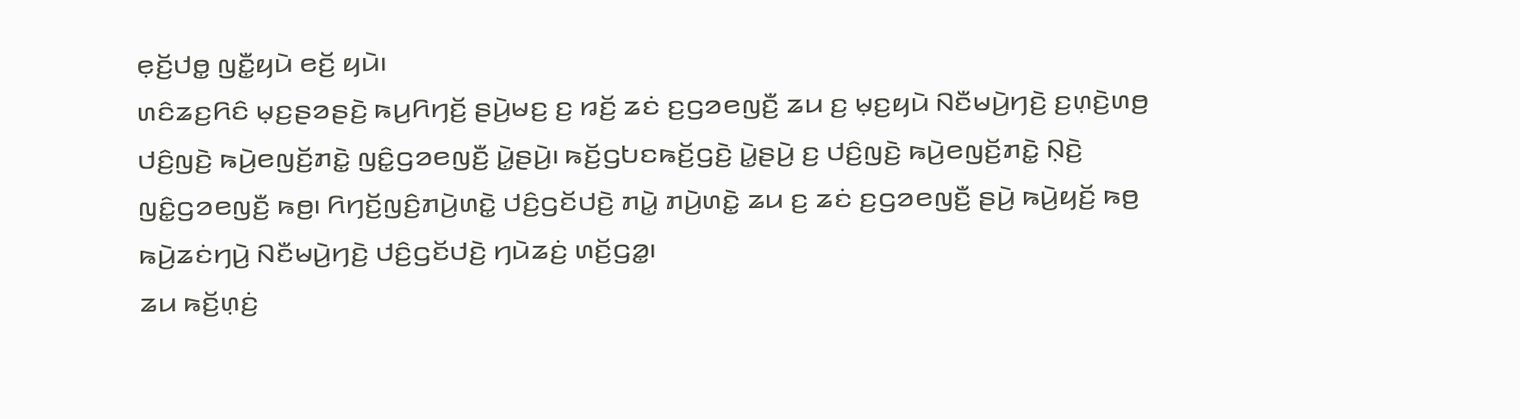ꤕ꤫ꤢꤩ꤬ꤓꤥ꤭ ꤜꤢꤪ꤭ꤟꤣꤧ ꤕꤢꤩ꤬ ꤟꤣꤧ꤯
ꤛꤢꤨꤘꤢ꤬ꤖꤢꤨ ꤗ꤫ꤢ꤬ꤔꤤꤔꤢꤧ꤬ ꤒꤣ꤬ꤖꤚꤢꤩ꤬ ꤔꤣꤧ꤬ꤗꤢ꤬ ꤢ꤬ ꤙꤢꤩ꤬ ꤘꤢꤦ ꤢ꤬ꤞꤤꤕꤜꤢꤪ꤬ ꤘꤣ ꤢ꤬ ꤗ꤫ꤢ꤬ꤟꤣꤧ ꤡꤢꤪꤗꤣꤧ꤬ꤚꤢꤧ꤬ ꤢ꤬ꤛ꤫ꤢꤧ꤬ꤛꤥ꤬ ꤓꤢꤨ꤬ꤜꤢꤧ꤬ ꤒꤣꤧ꤬ꤕꤜꤢꤩ꤬ꤊꤢꤧ꤭ ꤜꤢꤨ꤭ꤞꤤꤕꤜꤢꤪ꤬ ꤣꤧ꤭ꤔꤣꤧ꤬꤯ ꤒꤢꤩ꤬ꤞꤝꤢꤒꤢꤩ꤬ꤞꤢꤧ꤬ ꤣꤧ꤭ꤔꤣꤧ꤬ ꤢ꤬ ꤓꤢꤨ꤬ꤜꤢꤧ꤬ ꤒꤣꤧ꤬ꤕꤜꤢꤩ꤬ꤊꤢꤧ꤭ ꤡ꤫ꤢꤧ꤬ ꤜꤢꤨ꤭ꤞꤤꤕꤜꤢꤪ꤬ ꤒꤥ꤬꤯ ꤖꤚꤢꤩ꤬ꤜꤢꤨ꤬ꤊꤣꤧ꤬ꤛꤢꤧ꤭ ꤓꤢꤨ꤬ꤞꤢꤩꤓꤢꤧ꤬ ꤊꤣꤧ꤭ ꤊꤣꤧ꤬ꤛꤢꤧ꤭ ꤘꤣ ꤢ꤬ ꤘꤢꤦ ꤢ꤬ꤞꤤꤕꤜꤢꤪ꤬ ꤔꤣꤧ꤬ ꤒꤣꤧ꤬ꤟꤢꤩ꤬ ꤒꤥ꤬ ꤒꤣꤧ꤬ꤘꤢꤦꤚꤣꤧ꤬ ꤡꤢꤪꤗꤣꤧ꤬ꤚꤢꤧ꤬ ꤓꤢꤨ꤬ꤞꤢꤩꤓꤢꤧ꤬ ꤚꤣꤧꤘꤢꤦ꤬ ꤛꤢꤩ꤬ꤞꤤ꤭꤯
ꤘꤣ ꤒꤢꤩ꤬ꤛ꤫ꤢꤦ꤬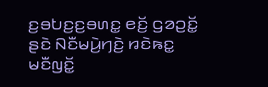ꤢ꤬ꤋꤝꤢ꤬ꤢ꤬ꤋꤛꤢ꤭ ꤕꤢꤩ꤬ ꤞꤤꤑꤢꤩ꤭ ꤔꤢꤧ ꤡꤢꤪꤗꤣꤧ꤬ꤚꤢꤧ꤬ ꤙꤢꤧꤒꤢ꤭ ꤗꤢꤪꤜꤢꤩ꤭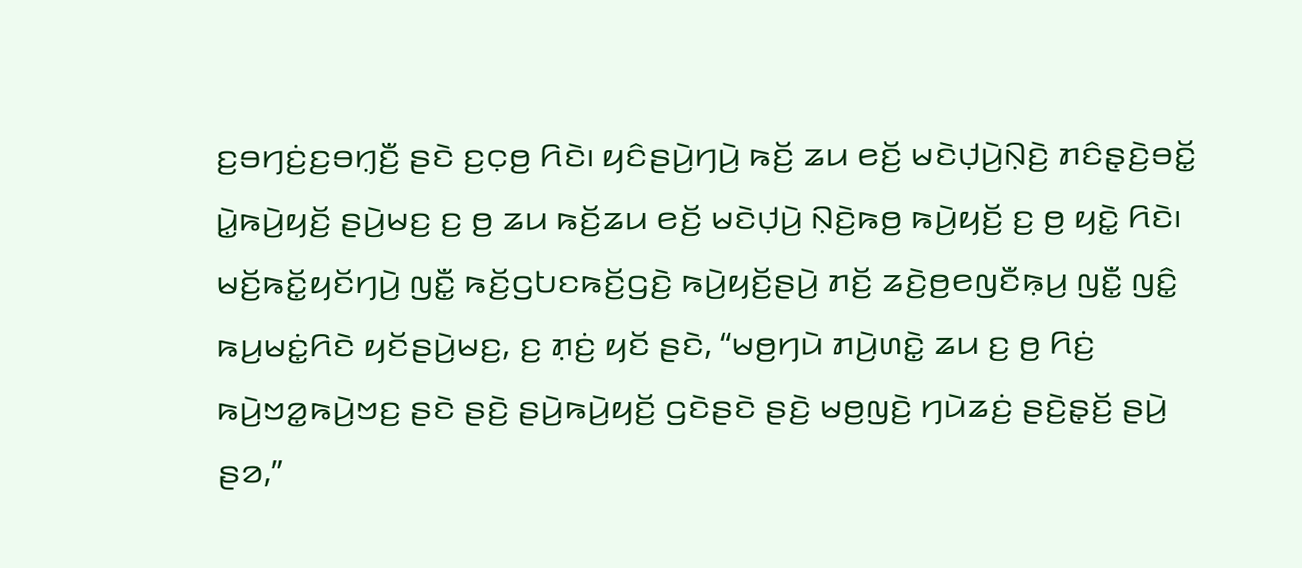ꤢ꤬ꤋꤚꤢꤦ꤬ꤢ꤬ꤋꤚ꤫ꤢꤪ꤬ ꤔꤢꤧ ꤢ꤬ꤍ꤫ꤥ꤬ ꤖꤢꤧ꤯ ꤟꤢꤨꤔꤣꤧ꤬ꤚꤣꤧ꤬ ꤒꤢꤩ꤬ ꤘꤣ ꤕꤢꤩ꤬ ꤗꤢꤧꤓ꤫ꤣꤧ꤬ꤡ꤫ꤢꤧ꤬ ꤊꤢꤨꤔ꤫ꤢꤧ꤬ꤋꤢꤩ꤭ ꤣꤧ꤭ꤒꤣꤧ꤬ꤟꤢꤩ꤬ ꤔꤣꤧ꤬ꤗꤢ꤬ ꤢ꤬ ꤥ꤬ ꤘꤣ ꤒꤢꤩ꤬ꤘꤣ ꤕꤢꤩ꤬ ꤗꤢꤧꤓ꤫ꤣꤧ꤬ ꤡ꤫ꤢꤧ꤬ꤒꤥ꤬ ꤒꤣꤧ꤬ꤟꤢꤩ꤬ ꤢ꤬ ꤥ꤬ ꤟꤢꤧ꤭ ꤖꤢꤧ꤯
ꤗꤢꤩ꤬ꤒꤢꤩ꤭ꤟꤢꤩꤚꤣꤧ꤬ ꤜꤢꤪ꤭ ꤒꤢꤩ꤬ꤞꤝꤢꤒꤢꤩ꤬ꤞꤢꤧ꤬ ꤒꤣꤧ꤬ꤟꤢꤩ꤬ꤔꤣꤧ꤬ ꤊꤢꤩ꤬ ꤘꤢꤧ꤬ꤥ꤬ꤕꤜꤢꤪꤒ꤫ꤣ꤬ ꤜꤢꤪ꤭ ꤜꤢꤨ꤭ ꤒꤣ꤬ꤗꤢꤦ꤭ꤖꤢꤧ ꤟꤢꤩꤔꤣꤧ꤬ꤗꤢ꤬, ꤢ꤬ ꤊ꤫ꤢꤦ꤬ ꤟꤢꤩ ꤔꤢꤧ, “ꤗꤥ꤬ꤚꤣꤧ ꤊꤣꤧ꤬ꤛꤢꤧ꤭ ꤘꤣ ꤢ꤬ ꤥ꤬ ꤖꤢꤦ꤬ ꤒꤣꤧ꤬ꤠꤤ꤭ꤒꤣꤧ꤬ꤠꤢ꤬ ꤔꤢꤧ ꤔꤢꤧ꤬ ꤔꤣꤧ꤬ꤒꤣꤧ꤬ꤟꤢꤩ꤬ ꤞꤢꤧꤔꤢꤧ ꤔꤢꤧ꤬ ꤗꤥ꤬ꤜꤢꤧ꤬ ꤚꤣꤧꤘꤢꤦ꤬ ꤔꤢꤧ꤬ꤔ꤫ꤢꤩ꤬ ꤔꤣꤧ꤬ ꤔꤤ,”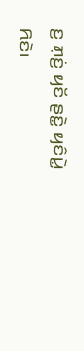ꤢ꤬ ꤊ꤫ꤢꤦ꤬ ꤟꤢꤩ ꤔꤢꤧ꤭ ꤟꤢꤨꤣꤧ꤭ ꤖꤢꤧ꤯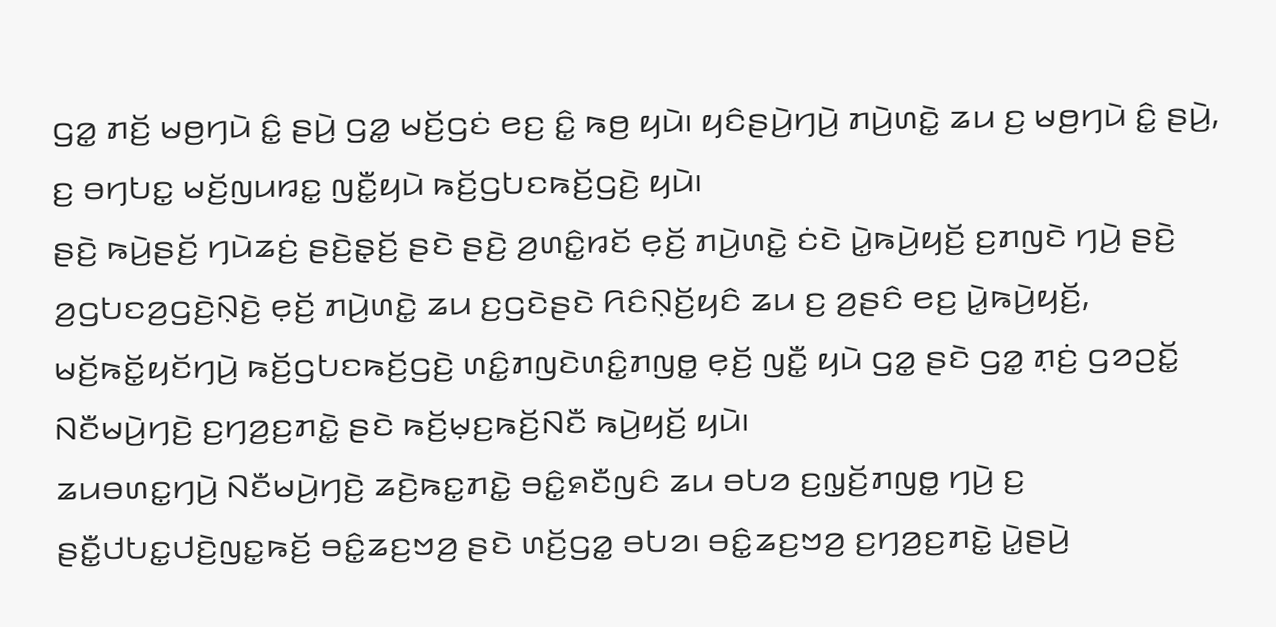ꤞꤤ꤭ ꤊꤢꤩ꤬ ꤗꤥ꤬ꤚꤣꤧ ꤢꤨ꤭ ꤔꤣꤧ꤬ ꤞꤤ꤭ ꤗꤢꤩ꤬ꤞꤢꤦ ꤕꤢ꤬ ꤢꤨ꤭ ꤒꤥ꤬ ꤟꤣꤧ꤯ ꤟꤢꤨꤔꤣꤧ꤬ꤚꤣꤧ꤬ ꤊꤣꤧ꤬ꤛꤢꤧ꤭ ꤘꤣ ꤢ꤬ ꤗꤥ꤬ꤚꤣꤧ ꤢꤨ꤭ ꤔꤣꤧ꤬, ꤢ꤬ ꤋꤚꤝꤢ꤭ ꤗꤢꤩ꤬ꤜꤣꤙꤢ꤭ ꤜꤢꤪ꤭ꤟꤣꤧ ꤒꤢꤩ꤬ꤞꤝꤢꤒꤢꤩ꤬ꤞꤢꤧ꤬ ꤟꤣꤧ꤯
ꤔꤢꤧ꤬ ꤒꤣꤧ꤬ꤔꤢꤩ꤬ ꤚꤣꤧꤘꤢꤦ꤬ ꤔꤢꤧ꤬ꤔ꤫ꤢꤩ꤬ ꤔꤢꤧ ꤔꤢꤧ꤬ ꤤ꤬ꤛꤢꤨ꤭ꤙꤢꤩ ꤕ꤫ꤢꤩ꤬ ꤊꤣꤧ꤬ꤛꤢꤧ꤭ ꤢꤦꤢꤧ ꤣꤧ꤭ꤒꤣꤧ꤬ꤟꤢꤩ꤬ ꤢ꤬ꤊꤜꤢꤧ ꤚꤣꤧ꤬ ꤔꤢꤧ꤬ ꤤ꤬ꤞꤝꤢꤤ꤬ꤞꤢꤧ꤬ꤡ꤫ꤢꤧ꤬ ꤕ꤫ꤢꤩ꤬ ꤊꤣꤧ꤬ꤛꤢꤧ꤭ ꤘꤣ ꤢ꤬ꤞꤢꤧꤔꤢꤧ ꤖꤢꤨꤡ꤫ꤢꤩ꤬ꤟꤢꤨ ꤘꤣ ꤢ꤬ ꤤ꤬ꤔꤢꤨ ꤕꤢ꤬ ꤣꤧ꤭ꤒꤣꤧ꤬ꤟꤢꤩ꤬, ꤗꤢꤩ꤬ꤒꤢꤩ꤭ꤟꤢꤩꤚꤣꤧ꤬ ꤒꤢꤩ꤬ꤞꤝꤢꤒꤢꤩ꤬ꤞꤢꤧ꤬ ꤛꤢꤨ꤭ꤊꤜꤢꤧꤛꤢꤨ꤭ꤊꤜꤥ꤭ ꤕ꤫ꤢꤩ꤬ ꤜꤢꤪ꤭ ꤟꤣꤧ ꤞꤤ꤭ ꤔꤢꤧ ꤞꤤ꤭ ꤊ꤫ꤢꤦ꤬ ꤞꤤꤑꤢꤩ꤭ ꤡꤢꤪꤗꤣꤧ꤬ꤚꤢꤧ꤬ ꤢ꤬ꤚꤤ꤬ꤢ꤬ꤊꤢꤧ꤭ ꤔꤢꤧ ꤒꤢꤩ꤬ꤗ꤫ꤢ꤬ꤒꤢꤩ꤬ꤡꤢꤪ ꤒꤣꤧ꤬ꤟꤢꤩ꤬ ꤟꤣꤧ꤯
ꤘꤣꤋꤛꤢ꤭ꤚꤣꤧ꤬ ꤡꤢꤪꤗꤣꤧ꤬ꤚꤢꤧ꤬ ꤘꤢꤧ꤬ꤒꤢ꤭ꤊꤢꤧ꤭ ꤋꤢꤨ꤭ꤎꤢꤪꤜꤢꤨ ꤘꤣ ꤋꤝꤤ ꤢ꤬ꤜ꤫ꤢꤩ꤬ꤊꤜꤥ꤭ ꤚꤣꤧ꤬ ꤢ꤬ ꤔꤢꤪ꤭ꤓꤝꤢ꤭ꤓꤢꤧ꤬ꤜꤢ꤭ꤒꤢꤩ꤬ ꤋꤢꤨ꤭ꤘꤢ꤬ꤠꤤ꤬ ꤔꤢꤧ ꤛꤢꤩ꤬ꤞꤤ꤭ ꤋꤝꤤ꤯ ꤋꤢꤨ꤭ꤘꤢ꤬ꤠꤤ꤬ ꤢ꤬ꤚꤤ꤬ꤢ꤬ꤊꤢꤧ꤭ ꤣꤧ꤭ꤔꤣꤧ꤬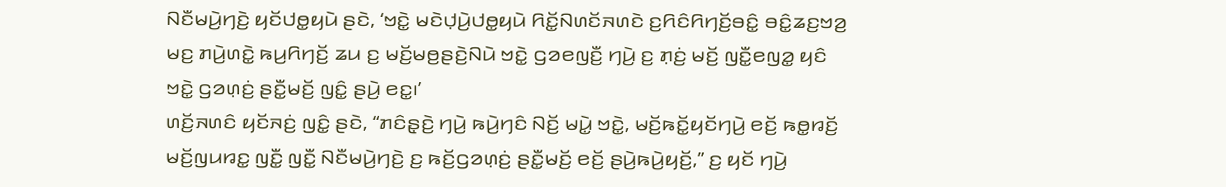ꤡꤢꤪꤗꤣꤧ꤬ꤚꤢꤧ꤬ ꤟꤢꤩꤓꤥ꤭ꤟꤣꤧ ꤔꤢꤧ, ‘ꤠꤢꤧ꤭ ꤗꤢꤧꤓ꤫ꤣꤧ꤬ꤓꤥ꤭ꤟꤣꤧ ꤖꤢꤩ꤭ꤡꤛꤢꤩꤏꤛꤢꤧ ꤢ꤬ꤖꤢꤨꤖꤚꤢꤩ꤬ꤋꤢꤨ꤭ ꤋꤢꤨ꤭ꤘꤢ꤬ꤠꤤ꤬ ꤗꤢ꤬ ꤊꤣꤧ꤬ꤛꤢꤧ꤭ ꤒꤣ꤬ꤖꤚꤢꤩ꤬ ꤘꤣ ꤢ꤬ ꤗꤢꤩ꤬ꤗꤥ꤬ꤔꤢꤧ꤬ꤡꤣꤧ ꤠꤢꤧ꤭ ꤞꤤꤕꤜꤢꤪ꤬ ꤚꤣꤧ꤬ ꤢ꤬ ꤊ꤫ꤢꤦ꤬ ꤗꤢꤩ꤬ ꤜꤢꤪ꤭ꤕꤜꤤ꤭ ꤟꤢꤨ ꤠꤢꤧ꤭ ꤞꤤꤛ꤫ꤢꤦ꤬ ꤔꤢꤪ꤭ꤗꤢꤩ꤬ ꤜꤢꤨ꤭ ꤔꤣꤧ꤬ ꤕꤢ꤭꤯’
ꤛꤢꤩ꤬ꤏꤛꤢꤨ ꤟꤢꤩꤏꤢꤦ꤬ ꤜꤢꤨ꤭ ꤔꤢꤧ, “ꤊꤢꤨꤔ꤫ꤢꤧ꤬ ꤚꤣꤧ꤬ ꤒꤣꤧ꤬ꤚꤢꤨ ꤡꤢꤩ꤬ ꤗꤣꤧ꤭ ꤠꤢꤧ꤭, ꤗꤢꤩ꤬ꤒꤢꤩ꤭ꤟꤢꤩꤚꤣꤧ꤬ ꤕꤢꤩ꤬ ꤒꤥ꤭ꤙꤢꤩ꤬ ꤗꤢꤩ꤬ꤜꤣꤙꤢ꤭ ꤜꤢꤪ꤭ ꤜꤢꤪ꤭ ꤡꤢꤪꤗꤣꤧ꤬ꤚꤢꤧ꤬ ꤢ꤬ ꤒꤢꤩ꤬ꤞꤤꤛ꤫ꤢꤦ꤬ ꤔꤢꤪ꤭ꤗꤢꤩ꤬ ꤕꤢꤩ꤬ ꤔꤣꤧ꤬ꤒꤣꤧ꤬ꤟꤢꤩ꤬,” ꤢ꤬ ꤟꤢꤩ ꤚꤣꤧ꤬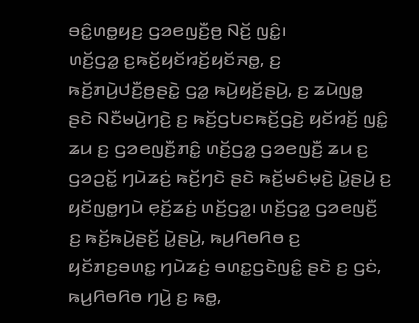ꤋꤢꤨ꤭ꤛꤥ꤭ꤟꤢ꤬ ꤞꤤꤕꤜꤢꤪ꤬ꤥ꤬ ꤡꤢꤩ꤬ ꤜꤢꤨ꤭꤯
ꤛꤢꤩ꤬ꤞꤤ꤭ ꤢ꤬ꤒꤢꤩ꤬ꤟꤢꤩꤙꤢꤩ꤬ꤟꤢꤩꤏꤥ꤭, ꤢ꤬ ꤒꤢꤩ꤬ꤊꤣꤧ꤬ꤓꤢꤪ꤬ꤥ꤬ꤔꤢꤧ꤭ ꤞꤤ꤭ ꤒꤣꤧ꤬ꤟꤢꤩ꤬ꤔꤣꤧ꤬, ꤢ꤬ ꤘꤣꤧꤜꤥ꤭ ꤔꤢꤧ ꤡꤢꤪꤗꤣꤧ꤬ꤚꤢꤧ꤬ ꤢ꤬ ꤒꤢꤩ꤬ꤞꤝꤢꤒꤢꤩ꤬ꤞꤢꤧ꤬ ꤟꤢꤩꤙꤢꤩ꤬ ꤜꤢꤨ꤭ ꤘꤣ ꤢ꤬ ꤞꤤꤕꤜꤢꤪ꤬ꤊꤢꤨ꤭ ꤛꤢꤩ꤬ꤞꤤ꤭ ꤞꤤꤕꤜꤢꤪ꤬ ꤘꤣ ꤢ꤬ ꤞꤤꤑꤢꤩ꤭ ꤚꤣꤧꤘꤢꤦ꤬ ꤒꤢꤩ꤬ꤚꤢꤧ ꤔꤢꤧ ꤒꤢꤩ꤬ꤗꤢꤨꤗ꤫ꤢꤧ꤬ ꤣꤧ꤭ꤔꤣꤧ꤬ ꤢ꤬ ꤟꤢꤩꤜꤥ꤭ꤚꤣꤧ ꤕ꤫ꤢꤩ꤬ꤘꤢꤦ꤬ ꤛꤢꤩ꤬ꤞꤤ꤭꤯ ꤛꤢꤩ꤬ꤞꤤ꤭ ꤞꤤꤕꤜꤢꤪ꤬ ꤢ꤬ ꤒꤢꤩ꤬ꤒꤣꤧ꤬ꤔꤢꤩ꤬ ꤣꤧ꤭ꤔꤣꤧ꤬, ꤒꤣ꤬ꤖꤥꤖꤥ ꤢ꤬ ꤟꤢꤩꤊꤢ꤬ꤋꤛꤢ꤭ ꤚꤣꤧꤘꤢꤦ꤬ ꤋꤛꤢ꤭ꤞꤢꤧꤜꤢꤨ꤭ ꤔꤢꤧ ꤢ꤬ ꤞꤢꤦ, ꤒꤣ꤬ꤖꤥꤖꤥ ꤚꤣꤧ꤬ ꤢ꤬ ꤒꤥ꤭,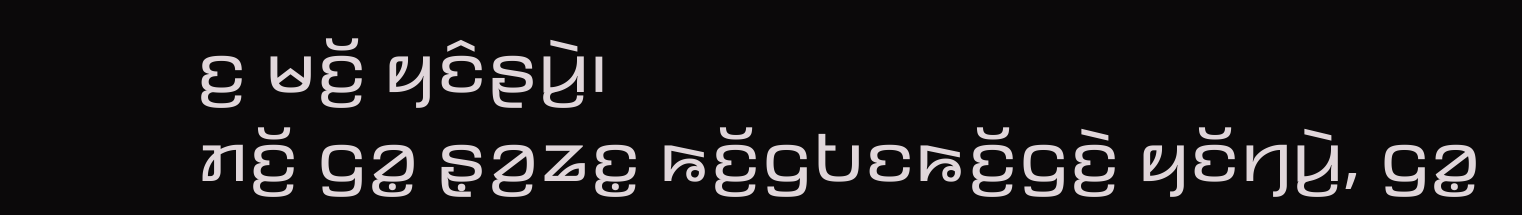ꤢ꤬ ꤗꤢꤩ꤬ ꤟꤢꤨꤔꤣꤧ꤬꤯
ꤊꤢꤩ꤬ ꤞꤤ꤭ ꤔ꤫ꤤ꤬ꤘꤢ꤭ ꤒꤢꤩ꤬ꤞꤝꤢꤒꤢꤩ꤬ꤞꤢꤧ꤬ ꤟꤢꤩꤚꤣꤧ꤬, ꤞꤤ꤭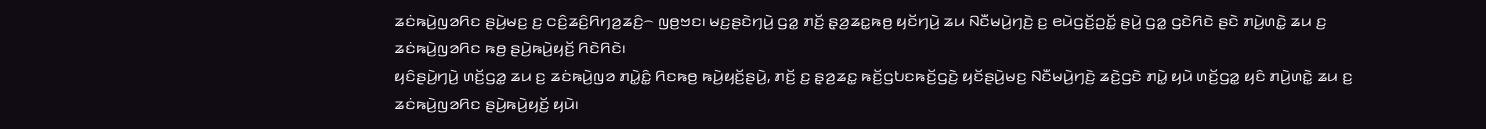ꤘꤢꤦꤒꤣꤧ꤬ꤜꤤꤖꤢ ꤔꤣꤧ꤬ꤗꤢ꤬ ꤢ꤬ ꤍꤢꤨ꤬ꤘꤢꤨ꤬ꤖꤚꤤ꤬ꤘꤢꤨ꤬꤮ ꤜꤥ꤬ꤠꤢ꤯ ꤗꤢ꤬ꤔꤢꤧꤚꤣꤧ꤬ ꤞꤤ꤭ ꤊꤢꤩ꤬ ꤔ꤫ꤤ꤬ꤘꤢ꤭ꤒꤥ꤬ ꤟꤢꤩꤚꤣꤧ꤬ ꤘꤣ ꤡꤢꤪꤗꤣꤧ꤬ꤚꤢꤧ꤬ ꤢ꤬ ꤕꤣꤧꤞꤢꤩ꤬ꤑꤢꤩ꤭ ꤔꤣꤧ꤬ ꤞꤤ꤭ ꤞꤢꤧꤖꤢꤧ ꤔꤢꤧ ꤊꤣꤧ꤬ꤛꤢꤧ꤭ ꤘꤣ ꤢ꤬ ꤘꤢꤦꤒꤣꤧ꤬ꤜꤤꤖꤢ ꤒꤥ꤬ ꤔꤣꤧ꤬ꤒꤣꤧ꤬ꤟꤢꤩ꤬ ꤖꤢꤧꤖꤢꤧ꤯
ꤟꤢꤨꤔꤣꤧ꤬ꤚꤣꤧ꤬ ꤛꤢꤩ꤬ꤞꤤ꤭ ꤘꤣ ꤢ꤬ ꤘꤢꤦꤒꤣꤧ꤬ꤜꤤ ꤊꤣꤧ꤭ꤢꤨ꤭ ꤖꤢꤒꤥ꤬ ꤒꤣꤧ꤬ꤟꤢꤩ꤬ꤔꤣꤧ꤬, ꤊꤢꤩ꤬ ꤢ꤬ ꤔ꤫ꤤ꤬ꤘꤢ꤭ ꤒꤢꤩ꤬ꤞꤝꤢꤒꤢꤩ꤬ꤞꤢꤧ꤬ ꤟꤢꤩꤔꤣꤧ꤬ꤗꤢ꤬ ꤡꤢꤪꤗꤣꤧ꤬ꤚꤢꤧ꤬ ꤘꤢꤧ꤬ꤞꤢꤧ ꤊꤣꤧ꤭ ꤟꤣꤧ ꤛꤢꤩ꤬ꤞꤤ꤭ ꤟꤢꤨ ꤊꤣꤧ꤬ꤛꤢꤧ꤭ ꤘꤣ ꤢ꤬ ꤘꤢꤦꤒꤣꤧ꤬ꤜꤤꤖꤢ ꤔꤣꤧ꤬ꤒꤣꤧ꤬ꤟꤢꤩ꤬ ꤟꤣꤧ꤯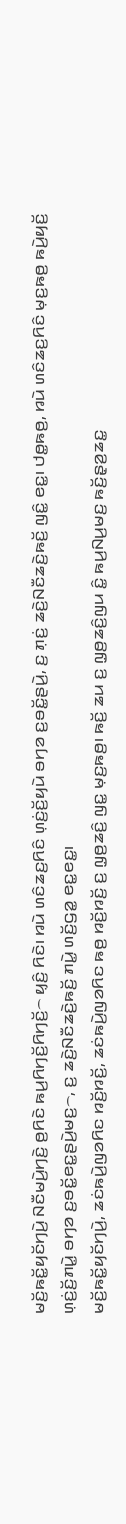ꤗꤢꤩ꤬ꤒꤢꤩ꤭ꤟꤢꤩꤚꤣꤧ꤬ ꤡꤢꤪꤗꤣꤧ꤬ꤚꤢꤧ꤬ ꤥ꤬ꤖꤢꤧ ꤒꤣ꤬ꤖꤚꤢꤩ꤬ꤖꤚꤢꤩ꤬꤮ ꤟ꤫ꤢꤨ꤬ ꤖꤢꤧ꤯ ꤙꤣꤧ ꤛꤢꤨꤘꤢ꤬ꤖꤢꤨ ꤛ꤫ꤢꤦ꤬ꤢꤩ꤬ꤟꤣꤧ ꤋꤚꤤ ꤢ꤬ꤋꤢꤩ꤭ꤔꤣꤧ꤬, ꤢ꤬ ꤊ꤫ꤢꤦ꤬ ꤘꤢꤧ꤬ꤡꤢꤪꤘꤢꤧ꤬ꤒꤢꤩ꤬ ꤜꤢꤨ꤭ ꤕꤢ꤭꤯ ꤓꤥ꤭ꤒꤥ꤬, ꤙꤣꤧ ꤛꤢꤨꤘꤢ꤬ꤖꤢꤨ ꤗ꤫ꤢ꤬ꤒꤥ꤬ ꤒꤣꤧ꤬ꤟꤢꤩ꤬ ꤛ꤫ꤢꤦ꤬ꤢꤩ꤬ꤊꤣꤧ꤭ ꤋꤚꤤ ꤢ꤬ꤋꤢꤩ꤭ꤕꤢ꤭ꤔꤣꤧ꤬ꤗꤢ꤬꤮, ꤢ꤬ ꤘꤢꤧ꤬ꤡꤢꤪꤘꤢꤧ꤬ꤒꤢꤩ꤬ ꤊꤣꤧ꤭ ꤛꤢꤩ꤬ꤞꤤ꤭ ꤕꤢ꤭ꤕꤢ꤭꤯
ꤗꤢꤩ꤬ꤒꤢꤩ꤭ꤟꤢꤩꤚꤣꤧ꤬, ꤘꤢꤦꤒꤣꤧ꤬ꤜꤤꤖꤢ ꤙꤢꤩ꤬ꤙꤢꤩ꤬, ꤘꤢꤦꤒꤣꤧ꤬ꤜꤤꤖꤢ ꤒꤥ꤬ ꤙꤢꤩ꤬ꤙꤢꤩ꤬ ꤢ꤬ ꤜ꤫ꤥ꤬ꤘꤢꤨ꤬ ꤜꤢ꤭ ꤗ꤫ꤢ꤬ꤒꤥ꤬꤯ ꤒꤢꤩ꤬ ꤘꤣ ꤢ꤬ ꤜ꤫ꤥ꤬ꤘꤢꤨ꤬ꤜꤣ ꤢꤨ꤭ ꤒꤣ꤬ꤡꤣ꤬ꤗꤢ꤬ ꤒꤢꤩ꤬ꤔ꤫ꤤ꤬ꤘꤢ꤭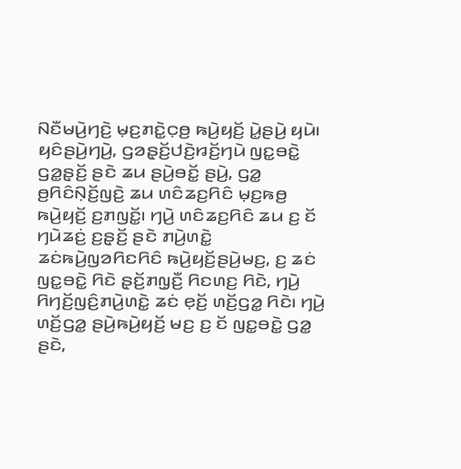ꤡꤢꤪꤗꤣꤧ꤬ꤚꤢꤧ꤬ ꤗ꤫ꤢ꤬ꤊꤢꤧ꤭ꤍ꤫ꤥ꤬ ꤒꤣꤧ꤬ꤟꤢꤩ꤬ ꤣꤧ꤭ꤔꤣꤧ꤬ ꤟꤣꤧ꤯
ꤟꤢꤨꤔꤣꤧ꤬ꤚꤣꤧ꤬, ꤞꤤꤔ꤫ꤢꤩ꤬ꤓꤢꤧ꤬ꤙꤢꤩ꤬ꤚꤣꤧ ꤜꤢ꤭ꤋꤢꤧ꤭ ꤞꤤ꤭ꤔ꤫ꤢꤩ꤬ ꤔꤢꤧ ꤘꤣ ꤔꤣꤧ꤬ꤋꤢꤩ꤭ ꤔꤣꤧ꤬, ꤞꤤ꤭ ꤥ꤬ꤖꤢꤨꤡ꤫ꤢꤩ꤬ꤜꤢꤧ꤬ ꤘꤣ ꤛꤢꤨꤘꤢ꤬ꤖꤢꤨ ꤗ꤫ꤢ꤬ꤒꤥ꤬ ꤒꤣꤧ꤬ꤟꤢꤩ꤬ ꤢ꤬ꤊꤜꤢꤩ꤭꤯ ꤚꤣꤧ꤬ ꤛꤢꤨꤘꤢ꤬ꤖꤢꤨ ꤘꤣ ꤢ꤬ ꤢꤩ ꤚꤣꤧꤘꤢꤦ꤬ ꤢ꤬ꤔ꤫ꤢꤩ꤬ ꤔꤢꤧ ꤊꤣꤧ꤬ꤛꤢꤧ꤭ ꤘꤢꤦꤒꤣꤧ꤬ꤜꤤꤖꤢꤖꤢꤨ ꤒꤣꤧ꤬ꤟꤢꤩ꤬ꤔꤣꤧ꤬ꤗꤢ꤬, ꤢ꤬ ꤘꤢꤦ ꤜꤢ꤭ꤋꤢꤧ꤭ ꤖꤢꤧ ꤔ꤫ꤢꤩ꤬ꤊꤜ꤫ꤢꤪ꤬ ꤖꤢꤛꤢ꤬ ꤖꤢꤧ, ꤚꤣꤧ꤬ ꤖꤚꤢꤩ꤬ꤜꤢꤨ꤬ꤊꤣꤧ꤬ꤛꤢꤧ꤭ ꤘꤢꤦ ꤕ꤫ꤢꤩ꤬ ꤛꤢꤩ꤬ꤞꤤ꤭ ꤖꤢꤧ꤯ ꤚꤣꤧ꤬ ꤛꤢꤩ꤬ꤞꤤ꤭ ꤔꤣꤧ꤬ꤒꤣꤧ꤬ꤟꤢꤩ꤬ ꤗꤢ꤬ ꤢ꤬ ꤢꤩ ꤜꤢ꤭ꤋꤢꤧ꤭ ꤞꤤ꤭ ꤔꤢꤧ,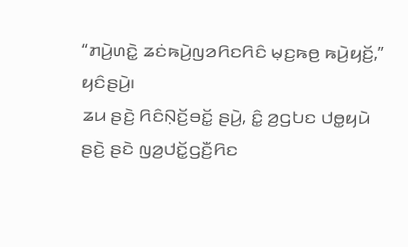“ꤊꤣꤧ꤬ꤛꤢꤧ꤭ ꤘꤢꤦꤒꤣꤧ꤬ꤜꤤꤖꤢꤖꤢꤨ ꤗ꤫ꤢ꤬ꤒꤥ꤬ ꤒꤣꤧ꤬ꤟꤢꤩ꤬,” ꤟꤢꤨꤔꤣꤧ꤬꤯
ꤘꤣ ꤔꤢꤧ꤬ ꤖꤢꤨꤡ꤫ꤢꤩ꤬ꤋꤢꤩ꤭ ꤔꤣꤧ꤬, ꤢꤨ꤭ ꤤ꤬ꤞꤝꤢ ꤓꤥ꤭ꤟꤣꤧ ꤔꤢꤧ꤬ ꤔꤢꤧ ꤜꤤ꤬ꤓꤢꤩ꤭ꤞꤢꤪ꤬ꤖꤢ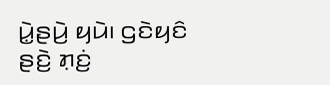ꤣꤧ꤭ꤔꤣꤧ꤬ ꤟꤣꤧ꤯ ꤞꤢꤧꤟꤢꤨ ꤔꤢꤧ꤬ ꤊ꤫ꤢꤦ꤬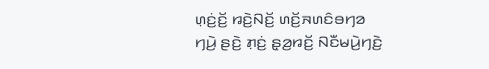ꤛ꤫ꤢꤦ꤬ꤢꤩ꤬ ꤙꤢꤧ꤬ꤡꤢꤩ꤬ ꤛꤢꤩ꤬ꤏꤛꤢꤨꤋꤚꤤ ꤚꤣꤧ꤬ ꤔꤢꤧ꤬ ꤊ꤫ꤢꤦ꤬ ꤔ꤫ꤤ꤬ꤙꤢꤩ꤬ ꤡꤢꤪꤗꤣꤧ꤬ꤚꤢꤧ꤬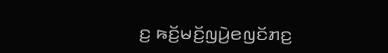ꤢ꤬ ꤒꤢꤩ꤬ꤗꤢꤩ꤬ꤜꤣꤧ꤬ꤕꤜꤢꤩꤊꤢ꤬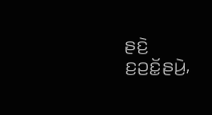ꤔꤢꤧ꤬ ꤢ꤬ꤑꤢꤩ꤭ꤔꤣꤧ꤬,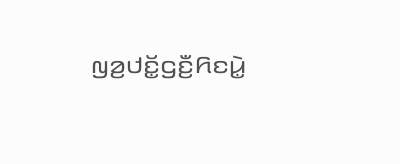ꤜꤤ꤬ꤓꤢꤩ꤭ꤞꤢꤪ꤬ꤖꤢꤣꤧ꤭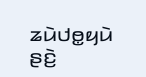ꤘꤣꤧꤓꤥ꤭ꤟꤣꤧ ꤔꤢꤧ꤬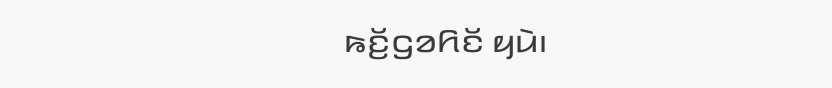ꤒꤢꤩ꤬ꤞꤤꤖꤢꤩ ꤟꤣꤧ꤯